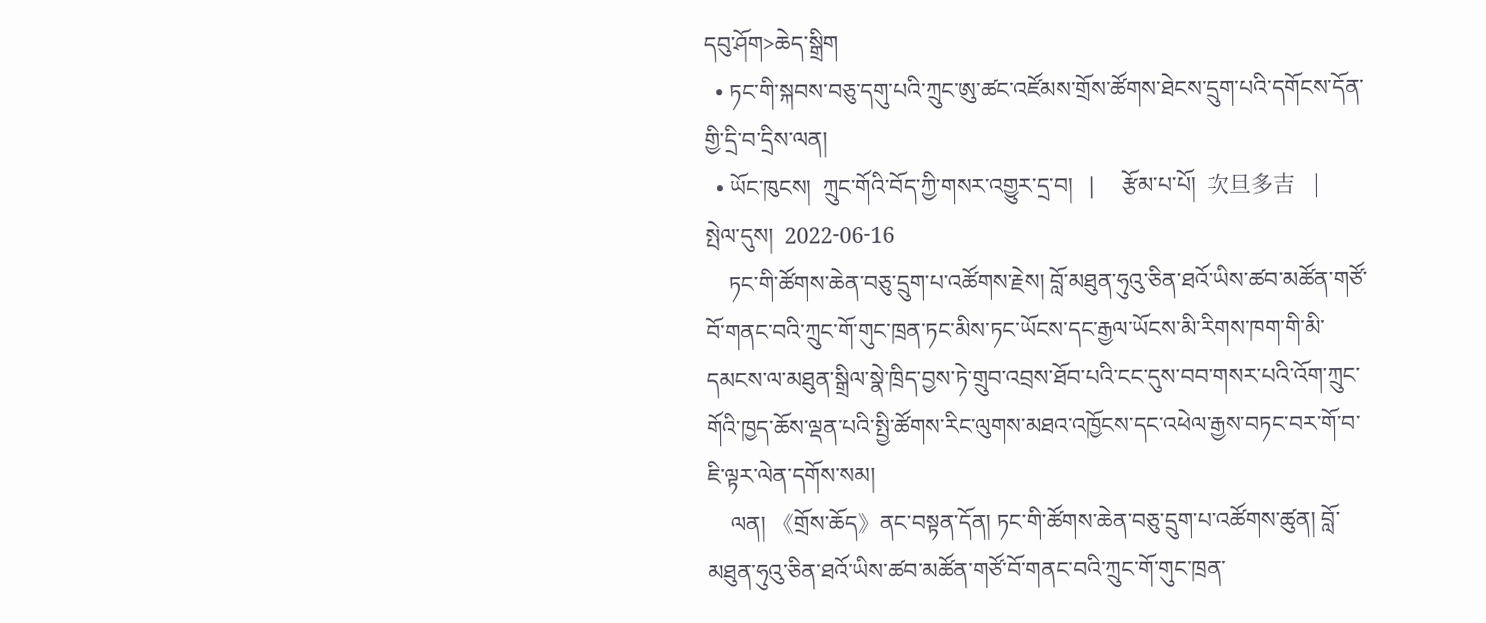དབུ་ཤོག>ཆེད་སྒྲིག
  • ཏང་གི་སྐབས་བཅུ་དགུ་པའི་ཀྲུང་ཨུ་ཚང་འཛོམས་གྲོས་ཚོགས་ཐེངས་དྲུག་པའི་དགོངས་དོན་གྱི་དྲི་བ་དྲིས་ལན།
  • ཡོང་ཁུངས།  ཀྲུང་གོའི་བོད་ཀྱི་གསར་འགྱུར་དྲ་བ།   |     རྩོམ་པ་པོ།  次旦多吉   |     སྤེལ་དུས།  2022-06-16
    ཏང་གི་ཚོགས་ཆེན་བཅུ་དྲུག་པ་འཚོགས་རྗེས། བློ་མཐུན་ཧུའུ་ཅིན་ཐའོ་ཡིས་ཚབ་མཚོན་གཙོ་བོ་གནང་བའི་ཀྲུང་གོ་གུང་ཁྲན་ཏང་མིས་ཏང་ཡོངས་དང་རྒྱལ་ཡོངས་མི་རིགས་ཁག་གི་མི་དམངས་ལ་མཐུན་སྒྲིལ་སྣེ་ཁྲིད་བྱས་ཏེ་གྲུབ་འབྲས་ཐོབ་པའི་ངང་དུས་བབ་གསར་པའི་འོག་ཀྲུང་གོའི་ཁྱད་ཆོས་ལྡན་པའི་སྤྱི་ཚོགས་རིང་ལུགས་མཐའ་འཁྱོངས་དང་འཕེལ་རྒྱས་བཏང་བར་གོ་བ་ཇི་ལྟར་ལེན་དགོས་སམ།
    ལན། 《གྲོས་ཆོད》ནང་བསྟན་དོན། ཏང་གི་ཚོགས་ཆེན་བཅུ་དྲུག་པ་འཚོགས་ཚུན། བློ་མཐུན་ཧུའུ་ཅིན་ཐའོ་ཡིས་ཚབ་མཚོན་གཙོ་བོ་གནང་བའི་ཀྲུང་གོ་གུང་ཁྲན་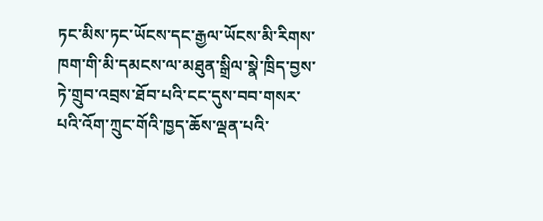ཏང་མིས་ཏང་ཡོངས་དང་རྒྱལ་ཡོངས་མི་རིགས་ཁག་གི་མི་དམངས་ལ་མཐུན་སྒྲིལ་སྣེ་ཁྲིད་བྱས་ཏེ་གྲུབ་འབྲས་ཐོབ་པའི་ངང་དུས་བབ་གསར་པའི་འོག་ཀྲུང་གོའི་ཁྱད་ཆོས་ལྡན་པའི་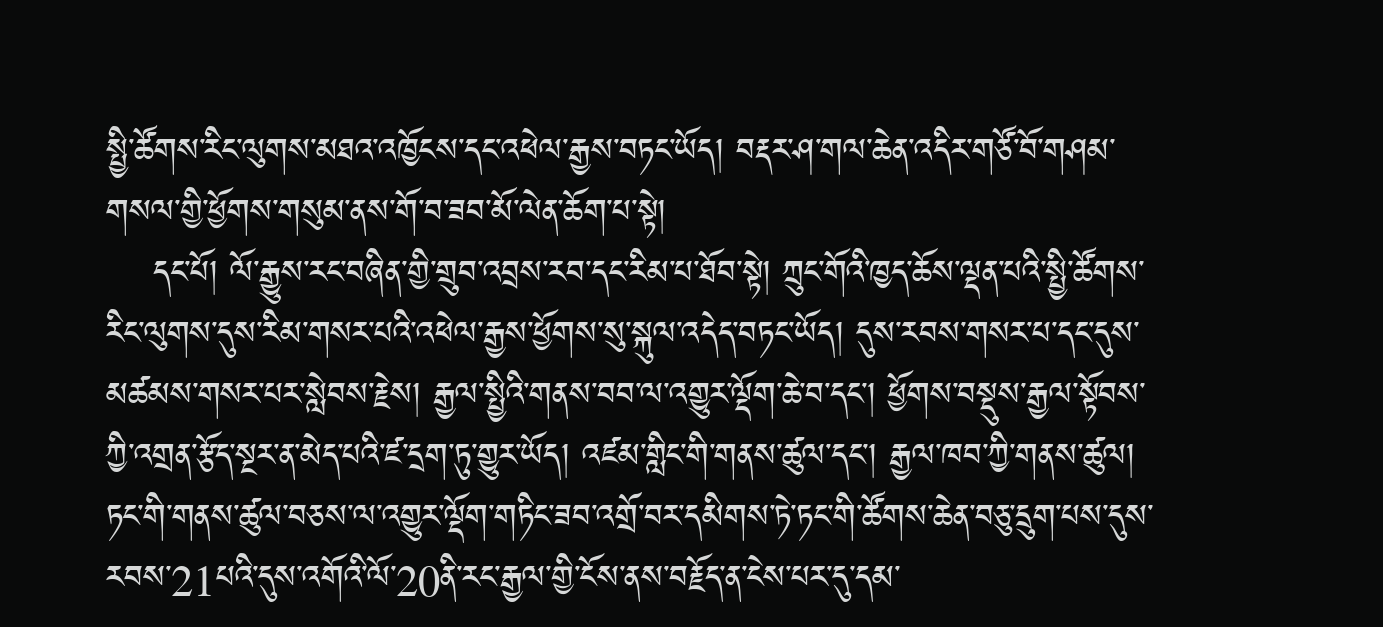སྤྱི་ཚོགས་རིང་ལུགས་མཐའ་འཁྱོངས་དང་འཕེལ་རྒྱས་བཏང་ཡོད། བརྡར་ཤ་གལ་ཆེན་འདིར་གཙོ་བོ་གཤམ་གསལ་གྱི་ཕྱོགས་གསུམ་ནས་གོ་བ་ཟབ་མོ་ལེན་ཆོག་པ་སྟེ།
    དང་པོ། ལོ་རྒྱུས་རང་བཞིན་གྱི་གྲུབ་འབྲས་རབ་དང་རིམ་པ་ཐོབ་སྟེ། ཀྲུང་གོའི་ཁྱད་ཆོས་ལྡན་པའི་སྤྱི་ཚོགས་རིང་ལུགས་དུས་རིམ་གསར་པའི་འཕེལ་རྒྱས་ཕྱོགས་སུ་སྐུལ་འདེད་བཏང་ཡོད། དུས་རབས་གསར་པ་དང་དུས་མཚམས་གསར་པར་སླེབས་རྗེས། རྒྱལ་སྤྱིའི་གནས་བབ་ལ་འགྱུར་ལྡོག་ཆེ་བ་དང་། ཕྱོགས་བསྡུས་རྒྱལ་སྟོབས་ཀྱི་འགྲན་རྩོད་སྔར་ན་མེད་པའི་ཛ་དྲག་ཏུ་གྱུར་ཡོད། འཛམ་གླིང་གི་གནས་ཚུལ་དང་། རྒྱལ་ཁབ་ཀྱི་གནས་ཚུལ། ཏང་གི་གནས་ཚུལ་བཅས་ལ་འགྱུར་ལྡོག་གཏིང་ཟབ་འགྲོ་བར་དམིགས་ཏེ་ཏང་གི་ཚོགས་ཆེན་བཅུ་དྲུག་པས་དུས་རབས་21པའི་དུས་འགོའི་ལོ་20ནི་རང་རྒྱལ་གྱི་ངོས་ནས་བརྗོད་ན་ངེས་པར་དུ་དམ་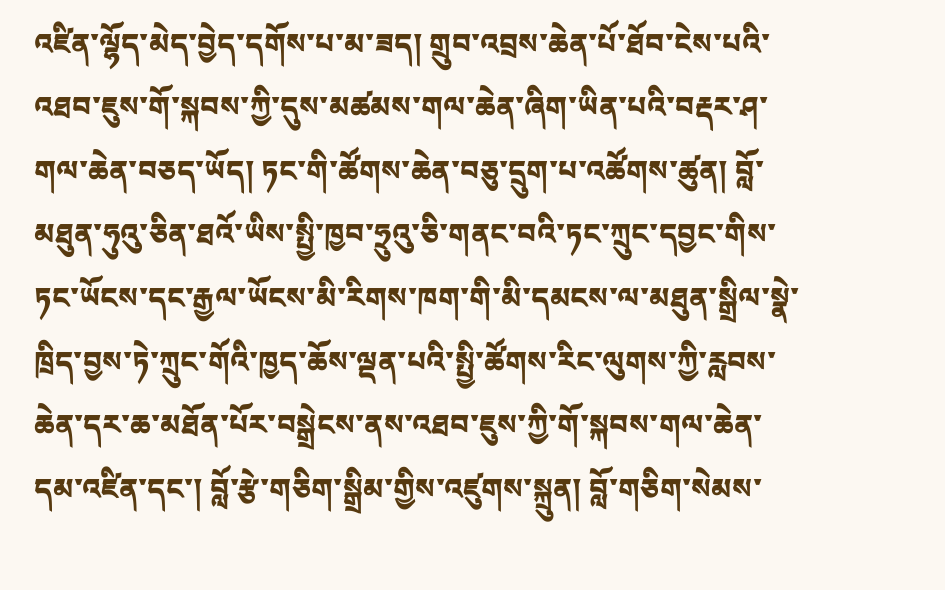འཛིན་ལྷོད་མེད་བྱེད་དགོས་པ་མ་ཟད། གྲུབ་འབྲས་ཆེན་པོ་ཐོབ་ངེས་པའི་འཐབ་ཇུས་གོ་སྐབས་ཀྱི་དུས་མཚམས་གལ་ཆེན་ཞིག་ཡིན་པའི་བརྡར་ཤ་གལ་ཆེན་བཅད་ཡོད། ཏང་གི་ཚོགས་ཆེན་བཅུ་དྲུག་པ་འཚོགས་ཚུན། བློ་མཐུན་ཧུའུ་ཅིན་ཐའོ་ཡིས་སྤྱི་ཁྱབ་ཧྲུའུ་ཅི་གནང་བའི་ཏང་ཀྲུང་དབྱང་གིས་ཏང་ཡོངས་དང་རྒྱལ་ཡོངས་མི་རིགས་ཁག་གི་མི་དམངས་ལ་མཐུན་སྒྲིལ་སྣེ་ཁྲིད་བྱས་ཏེ་ཀྲུང་གོའི་ཁྱད་ཆོས་ལྡན་པའི་སྤྱི་ཚོགས་རིང་ལུགས་ཀྱི་རླབས་ཆེན་དར་ཆ་མཐོན་པོར་བསྒྲེངས་ནས་འཐབ་ཇུས་ཀྱི་གོ་སྐབས་གལ་ཆེན་དམ་འཛིན་དང་། བློ་རྩེ་གཅིག་སྒྲིམ་གྱིས་འཛུགས་སྐྲུན། བློ་གཅིག་སེམས་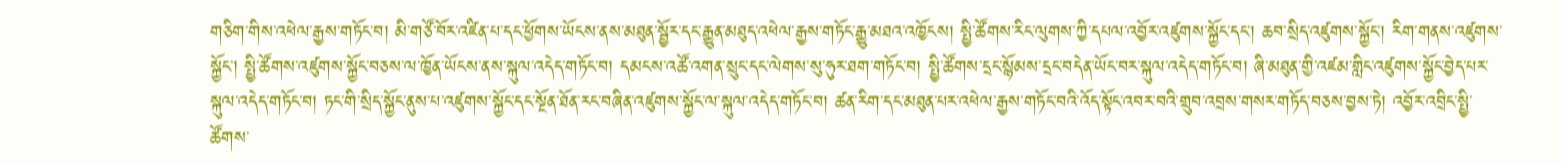གཅིག་གིས་འཕེལ་རྒྱས་གཏོང་བ། མི་གཙོ་བོར་འཛིན་པ་དང་ཕྱོགས་ཡོངས་ནས་མཐུན་སྦྱོར་དང་རྒྱུན་མཐུད་འཕེལ་རྒྱས་གཏོང་རྒྱུ་མཐའ་འཁྱོངས། སྤྱི་ཚོགས་རིང་ལུགས་ཀྱི་དཔལ་འབྱོར་འཛུགས་སྐྱོང་དང་། ཆབ་སྲིད་འཛུགས་སྐྱོང་། རིག་གནས་འཛུགས་སྐྱོང་། སྤྱི་ཚོགས་འཛུགས་སྐྱོང་བཅས་ལ་ཁྱོན་ཡོངས་ནས་སྐུལ་འདེད་གཏོང་བ། དམངས་འཚོ་འགན་སྲུང་དང་ལེགས་སུ་ཧུར་ཐག་གཏོང་བ། སྤྱི་ཚོགས་དྲང་སྙོམས་དྲང་བདེན་ཡོང་བར་སྐུལ་འདེད་གཏོང་བ། ཞི་མཐུན་གྱི་འཛམ་གླིང་འཛུགས་སྐྱོང་བྱེད་པར་སྐུལ་འདེད་གཏོང་བ། ཏང་གི་སྲིད་སྐྱོང་ནུས་པ་འཛུགས་སྐྱོང་དང་སྔོན་ཐོན་རང་བཞིན་འཛུགས་སྐྱོང་ལ་སྐུལ་འདེད་གཏོང་བ། ཚན་རིག་དང་མཐུན་པར་འཕེལ་རྒྱས་གཏོང་བའི་འོད་སྟོང་འབར་བའི་གྲུབ་འབྲས་གསར་གཏོད་བཅས་བྱས་ཏེ། འབྱོར་འབྲིང་སྤྱི་ཚོགས་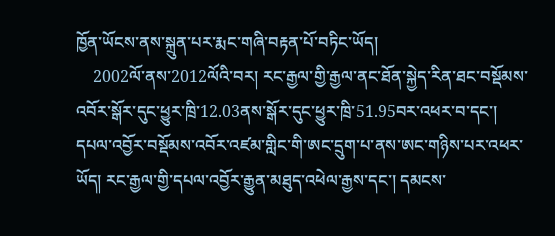ཁྱོན་ཡོངས་ནས་སྐྲུན་པར་རྨང་གཞི་བརྟན་པོ་བཏིང་ཡོད།
    2002ལོ་ནས་2012ལོའི་བར། རང་རྒྱལ་གྱི་རྒྱལ་ནང་ཐོན་སྐྱེད་རིན་ཐང་བསྡོམས་འབོར་སྒོར་དུང་ཕྱུར་ཁྲི་12.03ནས་སྒོར་དུང་ཕྱུར་ཁྲི་51.95བར་འཕར་བ་དང་། དཔལ་འབྱོར་བསྡོམས་འབོར་འཛམ་གླིང་གི་ཨང་དྲུག་པ་ནས་ཨང་གཉིས་པར་འཕར་ཡོད། རང་རྒྱལ་གྱི་དཔལ་འབྱོར་རྒྱུན་མཐུད་འཕེལ་རྒྱས་དང་། དམངས་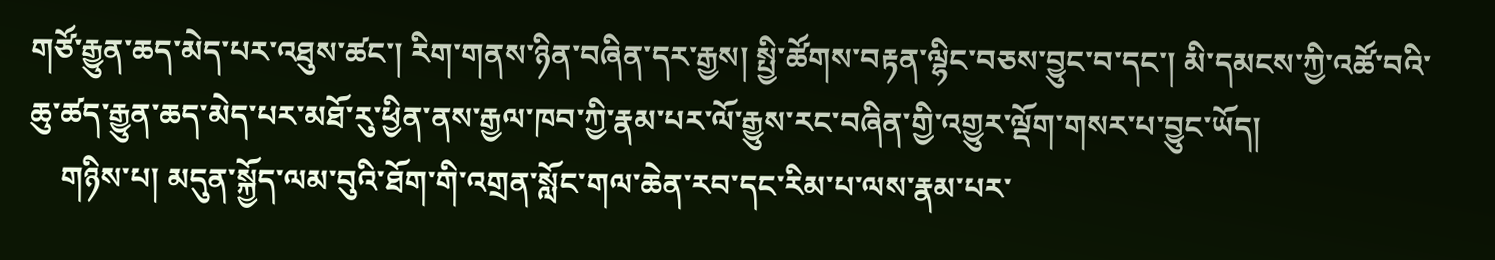གཙོ་རྒྱུན་ཆད་མེད་པར་འཐུས་ཚང་། རིག་གནས་ཉིན་བཞིན་དར་རྒྱས། སྤྱི་ཚོགས་བརྟན་ལྷིང་བཅས་བྱུང་བ་དང་། མི་དམངས་ཀྱི་འཚོ་བའི་ཆུ་ཚད་རྒྱུན་ཆད་མེད་པར་མཐོ་རུ་ཕྱིན་ནས་རྒྱལ་ཁབ་ཀྱི་རྣམ་པར་ལོ་རྒྱུས་རང་བཞིན་གྱི་འགྱུར་ལྡོག་གསར་པ་བྱུང་ཡོད།
    གཉིས་པ། མདུན་སྐྱོད་ལམ་བུའི་ཐོག་གི་འགྲན་སློང་གལ་ཆེན་རབ་དང་རིམ་པ་ལས་རྣམ་པར་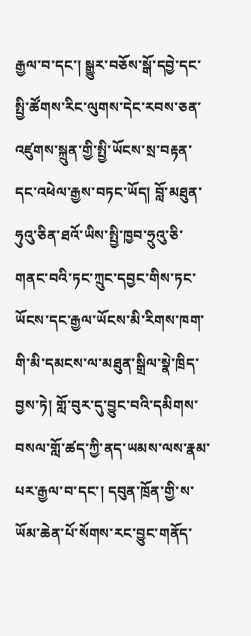རྒྱལ་བ་དང་། སྒྱུར་བཅོས་སྒོ་དབྱེ་དང་སྤྱི་ཚོགས་རིང་ལུགས་དེང་རབས་ཅན་འཛུགས་སྐྲུན་གྱི་སྤྱི་ཡོངས་སྲ་བརྟན་དང་འཕེལ་རྒྱས་བཏང་ཡོད། བློ་མཐུན་ཧུའུ་ཅིན་ཐའོ་ཡིས་སྤྱི་ཁྱབ་ཧྲུའུ་ཅི་གནང་བའི་ཏང་ཀྲུང་དབྱང་གིས་ཏང་ཡོངས་དང་རྒྱལ་ཡོངས་མི་རིགས་ཁག་གི་མི་དམངས་ལ་མཐུན་སྒྲིལ་སྣེ་ཁྲིད་བྱས་ཏེ། གློ་བུར་དུ་བྱུང་བའི་དམིགས་བསལ་གློ་ཚད་ཀྱི་ནད་ཡམས་ལས་རྣམ་པར་རྒྱལ་བ་དང་། དབུན་ཁྲོན་གྱི་ས་ཡོམ་ཆེན་པོ་སོགས་རང་བྱུང་གནོད་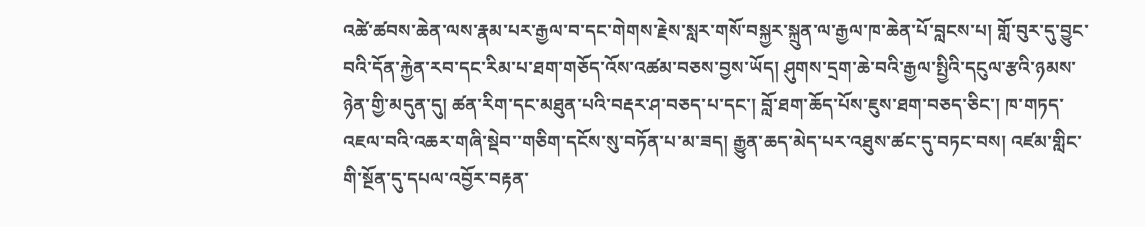འཚེ་ཚབས་ཆེན་ལས་རྣམ་པར་རྒྱལ་བ་དང་གེགས་རྗེས་སླར་གསོ་བསྐྱར་སྐྲུན་ལ་རྒྱལ་ཁ་ཆེན་པོ་བླངས་པ། གློ་བུར་དུ་བྱུང་བའི་དོན་རྐྱེན་རབ་དང་རིམ་པ་ཐག་གཅོད་འོས་འཚམ་བཅས་བྱས་ཡོད། ཤུགས་དྲག་ཆེ་བའི་རྒྱལ་སྤྱིའི་དངུལ་རྩའི་ཉམས་ཉེན་གྱི་མདུན་དུ། ཚན་རིག་དང་མཐུན་པའི་བརྡར་ཤ་བཅད་པ་དང་། བློ་ཐག་ཆོད་པོས་ཇུས་ཐག་བཅད་ཅིང་། ཁ་གཏད་འཇལ་བའི་འཆར་གཞི་སྡེབ་་གཅིག་དངོས་སུ་བཏོན་པ་མ་ཟད། རྒྱུན་ཆད་མེད་པར་འཐུས་ཚང་དུ་བཏང་བས། འཛམ་གླིང་གི་སྔོན་དུ་དཔལ་འབྱོར་བརྟན་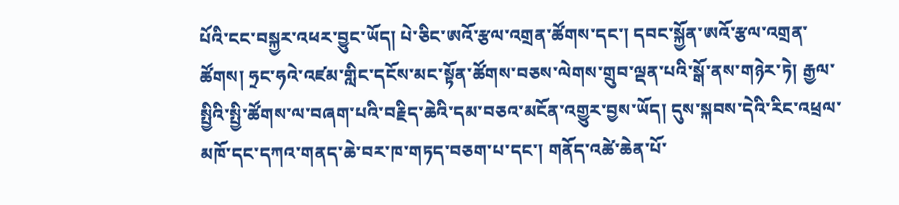པོའི་ངང་བསྐྱར་འཕར་བྱུང་ཡོད། པེ་ཅིང་ཨའོ་རྩལ་འགྲན་ཚོགས་དང་། དབང་སྐྱོན་ཨའོ་རྩལ་འགྲན་ཚོགས། ཧྲང་ཧའེ་འཛམ་གླིང་དངོས་མང་སྟོན་ཚོགས་བཅས་ལེགས་གྲུབ་ལྡན་པའི་སྒོ་ནས་གཉེར་ཏེ། རྒྱལ་སྤྱིའི་སྤྱི་ཚོགས་ལ་བཞག་པའི་བརྗིད་ཆེའི་དམ་བཅའ་མངོན་འགྱུར་བྱས་ཡོད། དུས་སྐབས་དེའི་རིང་འཕྲལ་མཁོ་དང་དཀའ་གནད་ཆེ་བར་ཁ་གཏད་བཅག་པ་དང་། གནོད་འཚེ་ཆེན་པོ་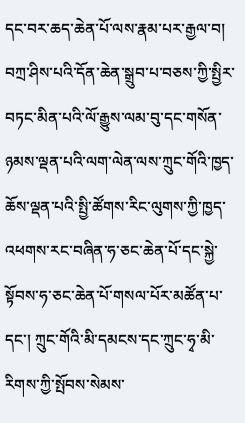དང་བར་ཆད་ཆེན་པོ་ལས་རྣམ་པར་རྒྱལ་བ། བཀྲ་ཤིས་པའི་དོན་ཆེན་སྒྲུབ་པ་བཅས་ཀྱི་སྤྱིར་བཏང་མིན་པའི་ལོ་རྒྱུས་ལམ་བུ་དང་གསོན་ཉམས་ལྡན་པའི་ལག་ལེན་ལས་ཀྲུང་གོའི་ཁྱད་ཆོས་ལྡན་པའི་སྤྱི་ཚོགས་རིང་ལུགས་ཀྱི་ཁྱད་འཕགས་རང་བཞིན་ཧ་ཅང་ཆེན་པོ་དང་སྐྱེ་སྟོབས་ཧ་ཅང་ཆེན་པོ་གསལ་པོར་མཚོན་པ་དང་། ཀྲུང་གོའི་མི་དམངས་དང་ཀྲུང་ཧྭ་མི་རིགས་ཀྱི་སྤོབས་སེམས་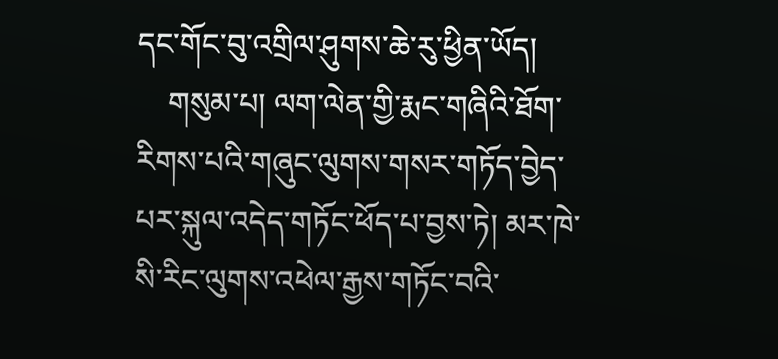དང་གོང་བུ་འགྲིལ་ཤུགས་ཆེ་རུ་ཕྱིན་ཡོད།
    གསུམ་པ། ལག་ལེན་གྱི་རྨང་གཞིའི་ཐོག་རིགས་པའི་གཞུང་ལུགས་གསར་གཏོད་བྱེད་པར་སྐུལ་འདེད་གཏོང་ཕོད་པ་བྱས་ཏེ། མར་ཁེ་སི་རིང་ལུགས་འཕེལ་རྒྱས་གཏོང་བའི་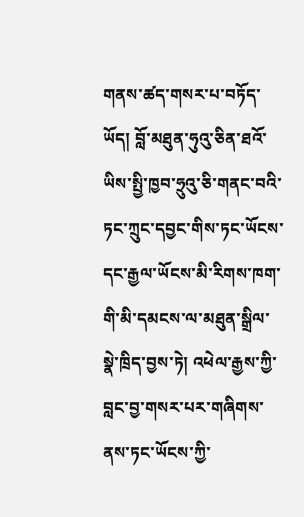གནས་ཚད་གསར་པ་བཏོད་ཡོད། བློ་མཐུན་ཧུའུ་ཅིན་ཐའོ་ཡིས་སྤྱི་ཁྱབ་ཧྲུའུ་ཅི་གནང་བའི་ཏང་ཀྲུང་དབྱང་གིས་ཏང་ཡོངས་དང་རྒྱལ་ཡོངས་མི་རིགས་ཁག་གི་མི་དམངས་ལ་མཐུན་སྒྲིལ་སྣེ་ཁྲིད་བྱས་ཏེ། འཕེལ་རྒྱས་ཀྱི་བླང་བྱ་གསར་པར་གཞིགས་ནས་ཏང་ཡོངས་ཀྱི་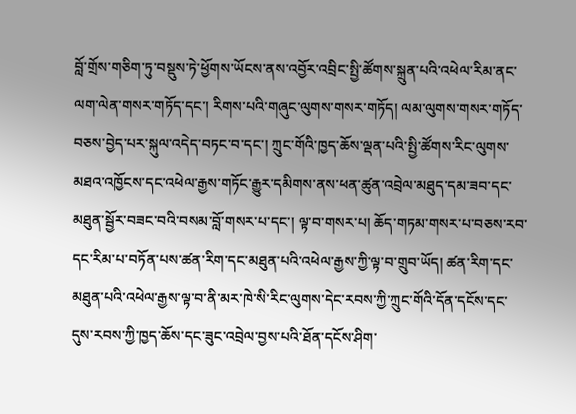བློ་གྲོས་གཅིག་ཏུ་བསྡུས་ཏེ་ཕྱོགས་ཡོངས་ནས་འབྱོར་འབྲིང་སྤྱི་ཚོགས་སྐྲུན་པའི་འཕེལ་རིམ་ནང་ལག་ལེན་གསར་གཏོད་དང་། རིགས་པའི་གཞུང་ལུགས་གསར་གཏོད། ལམ་ལུགས་གསར་གཏོད་བཅས་བྱེད་པར་སྐུལ་འདེད་བཏང་བ་དང་། ཀྲུང་གོའི་ཁྱད་ཆོས་ལྡན་པའི་སྤྱི་ཚོགས་རིང་ལུགས་མཐའ་འཁྱོངས་དང་འཕེལ་རྒྱས་གཏོང་རྒྱུར་དམིགས་ནས་ཕན་ཚུན་འབྲེལ་མཐུད་དམ་ཟབ་དང་མཐུན་སྦྱོར་བཟང་བའི་བསམ་བློ་གསར་པ་དང་། ལྟ་བ་གསར་པ། ཆོད་གཏམ་གསར་པ་བཅས་རབ་དང་རིམ་པ་བཏོན་པས་ཚན་རིག་དང་མཐུན་པའི་འཕེལ་རྒྱས་ཀྱི་ལྟ་བ་གྲུབ་ཡོད། ཚན་རིག་དང་མཐུན་པའི་འཕེལ་རྒྱས་ལྟ་བ་ནི་མར་ཁེ་སི་རིང་ལུགས་དེང་རབས་ཀྱི་ཀྲུང་གོའི་དོན་དངོས་དང་དུས་རབས་ཀྱི་ཁྱད་ཆོས་དང་ཟུང་འབྲེལ་བྱས་པའི་ཐོན་དངོས་ཤིག་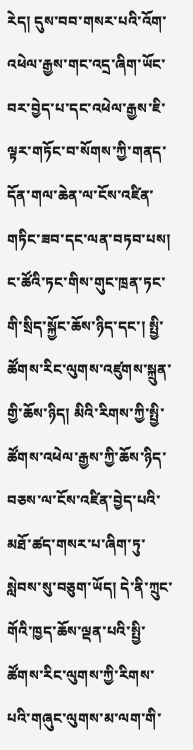རེད། དུས་བབ་གསར་པའི་འོག་འཕེལ་རྒྱས་གང་འདྲ་ཞིག་ཡོང་བར་བྱེད་པ་དང་འཕེལ་རྒྱས་ཇི་ལྟར་གཏོང་བ་སོགས་ཀྱི་གནད་དོན་གལ་ཆེན་ལ་ངོས་འཛིན་གཏིང་ཟབ་དང་ལན་བཏབ་པས། ང་ཚོའི་ཏང་གིས་གུང་ཁྲན་ཏང་གི་སྲིད་སྐྱོང་ཆོས་ཉིད་དང་། སྤྱི་ཚོགས་རིང་ལུགས་འཛུགས་སྐྲུན་གྱི་ཆོས་ཉིད། མིའི་རིགས་ཀྱི་སྤྱི་ཚོགས་འཕེལ་རྒྱས་ཀྱི་ཆོས་ཉིད་བཅས་ལ་ངོས་འཛིན་བྱེད་པའི་མཐོ་ཚད་གསར་པ་ཞིག་ཏུ་སླེབས་སུ་བཅུག་ཡོད། དེ་ནི་ཀྲུང་གོའི་ཁྱད་ཆོས་ལྡན་པའི་སྤྱི་ཚོགས་རིང་ལུགས་ཀྱི་རིགས་པའི་གཞུང་ལུགས་མ་ལག་གི་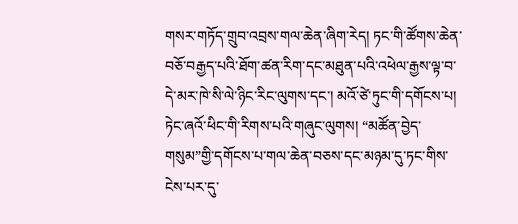གསར་གཏོད་གྲུབ་འབྲས་གལ་ཆེན་ཞིག་རེད། ཏང་གི་ཚོགས་ཆེན་བཅོ་བརྒྱད་པའི་ཐོག་ཚན་རིག་དང་མཐུན་པའི་འཕེལ་རྒྱས་ལྟ་བ་དེ་མར་ཁེ་སི་ལེ་ཉིང་རིང་ལུགས་དང་། མའོ་ཙེ་ཏུང་གི་དགོངས་པ། ཏེང་ཞའོ་ཕིང་གི་རིགས་པའི་གཞུང་ལུགས། “མཚོན་བྱེད་གསུམ”གྱི་དགོངས་པ་གལ་ཆེན་བཅས་དང་མཉམ་དུ་ཏང་གིས་ངེས་པར་དུ་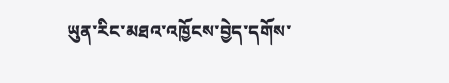ཡུན་རིང་མཐའ་འཁྱོངས་བྱེད་དགོས་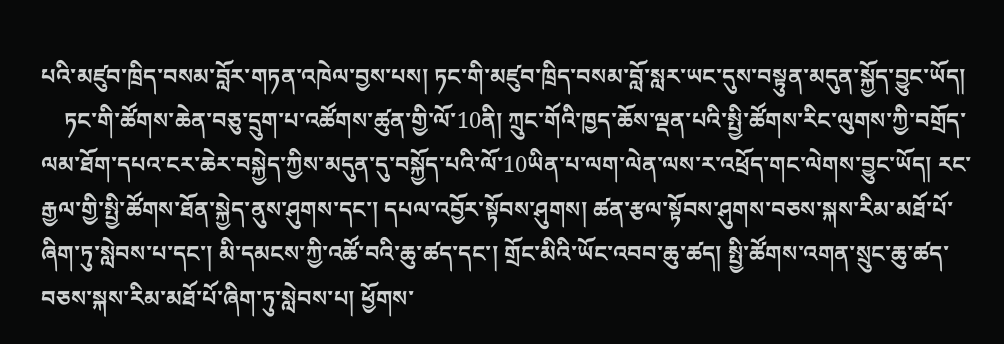པའི་མཛུབ་ཁྲིད་བསམ་བློར་གཏན་འཁེལ་བྱས་པས། ཏང་གི་མཛུབ་ཁྲིད་བསམ་བློ་སླར་ཡང་དུས་བསྟུན་མདུན་སྐྱོད་བྱུང་ཡོད།
    ཏང་གི་ཚོགས་ཆེན་བཅུ་དྲུག་པ་འཚོགས་ཚུན་གྱི་ལོ་10ནི། ཀྲུང་གོའི་ཁྱད་ཆོས་ལྡན་པའི་སྤྱི་ཚོགས་རིང་ལུགས་ཀྱི་བགྲོད་ལམ་ཐོག་དཔའ་ངར་ཆེར་བསྐྱེད་ཀྱིས་མདུན་དུ་བསྐྱོད་པའི་ལོ་10ཡིན་པ་ལག་ལེན་ལས་ར་འཕྲོད་གང་ལེགས་བྱུང་ཡོད། རང་རྒྱལ་གྱི་སྤྱི་ཚོགས་ཐོན་སྐྱེད་ནུས་ཤུགས་དང་། དཔལ་འབྱོར་སྟོབས་ཤུགས། ཚན་རྩལ་སྟོབས་ཤུགས་བཅས་སྐས་རིམ་མཐོ་པོ་ཞིག་ཏུ་སླེབས་པ་དང་། མི་དམངས་ཀྱི་འཚོ་བའི་ཆུ་ཚད་དང་། གྲོང་མིའི་ཡོང་འབབ་ཆུ་ཚད། སྤྱི་ཚོགས་འགན་སྲུང་ཆུ་ཚད་བཅས་སྐས་རིམ་མཐོ་པོ་ཞིག་ཏུ་སླེབས་པ། ཕྱོགས་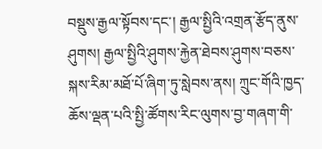བསྡུས་རྒྱལ་སྟོབས་དང་། རྒྱལ་སྤྱིའི་འགྲན་རྩོད་ནུས་ཤུགས། རྒྱལ་སྤྱིའི་ཤུགས་རྐྱེན་ཐེབས་ཤུགས་བཅས་སྐས་རིམ་མཐོ་པོ་ཞིག་ཏུ་སླེབས་ནས། ཀྲུང་གོའི་ཁྱད་ཆོས་ལྡན་པའི་སྤྱི་ཚོགས་རིང་ལུགས་བྱ་གཞག་གི་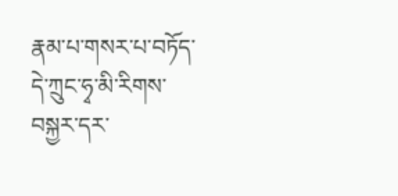རྣམ་པ་གསར་པ་བཏོད་དེ་ཀྲུང་ཧྭ་མི་རིགས་བསྐྱར་དར་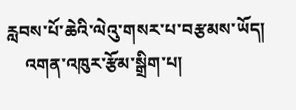རླབས་པོ་ཆེའི་ལེའུ་གསར་པ་བརྩམས་ཡོད།
    འགན་འཁུར་རྩོམ་སྒྲིག་པ།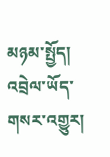མཉམ་སྤྱོད།
འབྲེལ་ཡོད་གསར་འགྱུར།